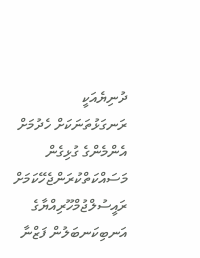ދުނިޔެއަކީ ރަނގަޅުތަނަކަށް ހެދުމަށް އެންމެންގެ ގުޅިގެން މަސައްކަތްކުރަންޖެހޭކަމަށް ރައީސުލްޖުމްހޫރިއްޔާގެ އަނބިކަނބަލުން ފަޒްނާ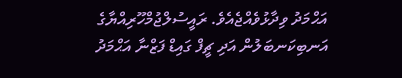އަޙްމަދު ވިދާޅުވެއްޖެއެވެ. ރައީސުލްޖުމްހޫރިއްޔާގެ އަނބިކަނބަލުން އަދި ޗީފް ގައިޑް ފަޒްނާ އަޙްމަދު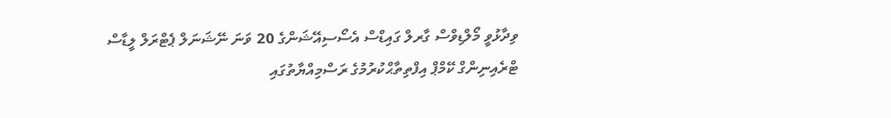ވިދާޅުވީ މޯލްޑިވްސް ގާރލް ގައިޑްސް އެސޯސިއޭޝަންގެ 20 ވަނަ ނޭޝަނަލް ޕެޓްރަލް ލީޑާސް ޓްރެއިނިންގް ކޭމްޕް އިފްތިތާޙްކުރުމުގެ ރަސްމިއްޔާތުގައި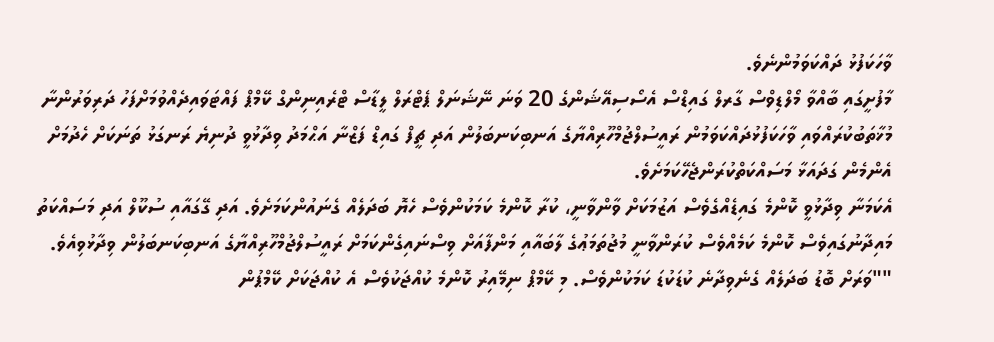ވާހަކަފުޅު ދައްކަވަމުންނެވެ.
މާފުށީގައި ބާއްވާ މޯލްޑިވްސް ގާރލް ގައިޑްސް އެސޯސިއޭޝަންގެ 20 ވަނަ ނޭޝަނަލް ޕެޓްރަލް ލީޑާސް ޓްރެއިނިންގް ކޭމްޕް ފައްޓަވައިދެއްވުމަށްފަހު ދަރިވަރުންނާ މުޚާތަބުކުރައްވައި ވާހަކަފުޅުދައްކަވަމުން ރައީސުލްޖުމްހޫރިއްޔާގެ އަނބިކަނބަލުން އަދި ޗީފް ގައިޑް ފަޒްނާ އަޙްމަދު ވިދާޅުވީ ދުނިޔެ ރަނގަޅު ތަނަކަށް ހެދުމަށް އެންމެން ގަދައަޅާ މަސައްކަތްކުރަންޖެހޭކަމަށެވެ.
އެކަމަނާ ވިދާޅުވީ ކޮންމެ ގައިޑެއްގެވެސް އަޒުމަކަށް ވާންވާނީ، ކުރާ ކޮންމެ ކަމަކުންވެސް ހެޔޮ ބަދަލެއް ގެނައުންކަމަށެވެ. އަދި ގޭގައާއި ސުކޫލް އަދި މަސައްކަތު މައިދާނުގައިވެސް ކޮންމެ ކަމެއްވެސް ކުރަންވާނީ މުޖުތަމަޢުގެ ލާބައާއި މަންފާއަށް ވިސްނައިގެންކަމަށް ރައީސުލްޖުމްހޫރިއްޔާގެ އަނބިކަނބަލުން ވިދާޅުވިއެވެ.
""ވަރަށް ބޮޑު ބަދަލެއް ގެނެވިދާނެ ކުޑަކުޑަ ކަމަކުންވެސް. މި ކޭމްޕް ނިމޭއިރު ކޮންމެ ކުއްޖަކުވެސް އެ ކުއްޖަކަށް ކޭމްޕުން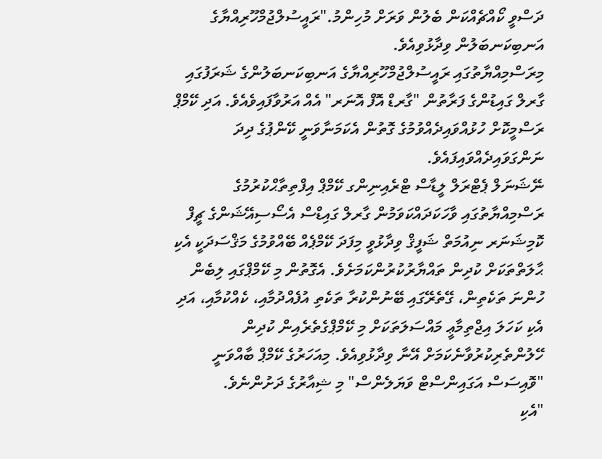ދަސްވީ ކޯއްޗެއްކަން ބެލުން ވަރަށް މުހިންމު."ރައީސުލްޖުމްހޫރިއްޔާގެ އަނބިކަނބަލުން ވިދާޅުވިއެވެ.
މިރަސްމިއްޔާތުގައި ރައީސުލްޖުމްހޫރިއްޔާގެ އަނބިކަނބަލުންގެ ޝަރަފުގައި ގާރލް ގައިޑުންގެ ފަރާތުން "ގާރޑް އޮފް އޮނަރ" އެއް އަރުވާފައިވެއެވެ. އަދި ކޭމްޕް ރަސްމީކޮށް ހުޅުއްވައިދެއްވުމުގެ ގޮތުން އެކަމަނާވަނީ ކޭންޕުގެ ދިދަ ނަންގަވައިދެއްވައިފައެވެ.
ނޭޝަނަލް ޕެޓްރަލް ލީޑާސް ޓްރެއިނިންގ ކޭމްޕް އިފްތިތާޙްކުރުމުގެ ރަސްމިއްޔާތުގައި ވާހަކަދައްކަވަމުން ގާރލް ގައިޑްސް އެސޯސިއޭޝަންގެ ޗީފް ކޮމިޝަނަރ ނިއުމަތް ޝަފީޤް ވިދާޅުވީ މިފަދަ ކޭމްޕެއް ބޭއްވުމުގެ މަޤްސަދަކީ އެކި ޙާލަތްތަކަށް ކުދިން ތައްޔާރުކުރުންކަމަށެވެ. އެގޮތުން މި ކޭމްޕްގައި ލިބެން ހުންނަ ތަކެތިން، ގޭތެރޭގައި ބޭނުންކުރާ ތަކެތި އުފެއްދުމާއި، ކެއްކުމާއި، އަދި އެކި ކަހަލަ އިޖްތިމާޢީ މައްސަލަތަކަށް މި ކޭމްޕްގެތެރެއިން ކުދިން ހޭލުންތެރިކުރުވާނެކަމަށް އޭނާ ވިދާޅުވިއެވެ. މިއަހަރުގެ ކޭމްޕް ބާއްވަނީ "ވޮއިސަސް އަގައިންސްޓް ވަޔަލެންސް" މި ޝިއާރުގެ ދަށުންނެވެ.
"އެކި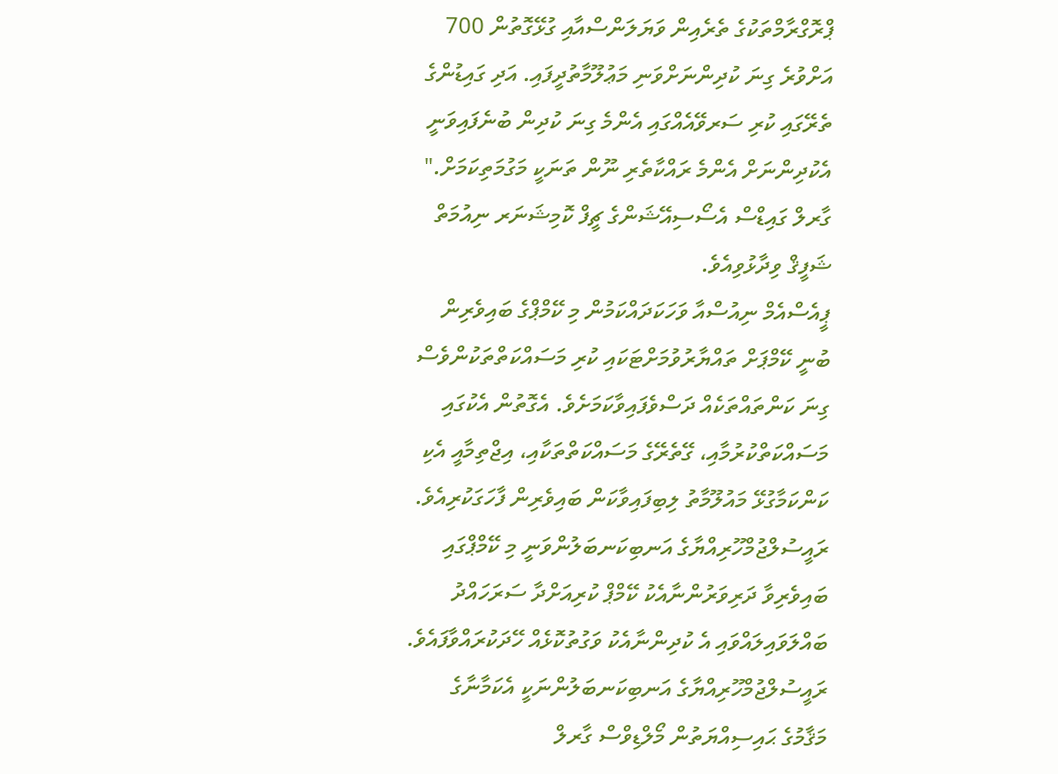ޕްރޮގްރާމްތަކުގެ ތެރެއިން ވަޔަލަންސްއާއި ގުޅޭގޮތުން 700 އަށްވުރެ ގިނަ ކުދިންނަށްވަނި މަޢުލޫމާތުދީފައި. އަދި ގައިޑުންގެ ތެރޭގައި ކުރި ސަރވޭއެއްގައި އެންމެ ގިނަ ކުދިން ބުނެފައިވަނީ އެކުދިންނަށް އެންމެ ރައްކާތެރި ނޫން ތަނަކީ މަގުމަތިކަމަށް." ގާރލް ގައިޑްސް އެސޯސިއޭޝަންގެ ޗީފް ކޮމިޝަނަރ ނިއުމަތް ޝަފީޤް ވިދާޅުވިއެވެ.
ޕީއެސްއެމް ނިއުސްއާ ވަހަކަދައްކަމުން މި ކޭމްޕްގެ ބައިވެރިން ބުނީ ކޭމްޕަށް ތައްޔާރުވުމަށްޓަކައި ކުރި މަސައްކަތްތަކުންވެސް ގިނަ ކަންތައްތަކެއް ދަސްވެފައިވާކަމަށެވެ. އެގޮތުން އެކުގައި މަސައްކަތްކުރުމާއި، ގޭތެރޭގެ މަސައްކަތްތަކާއި، އިޖްތިމާއީ އެކި ކަންކަމާގުޅޭ މައުލޫމާތު ލިބިފައިވާކަން ބައިވެރިން ފާހަގަކުރިއެވެ.
ރައީސުލްޖުމްހޫރިއްޔާގެ އަނބިކަނބަލުންވަނީ މި ކޭމްޕްގައި ބައިވެރިވާ ދަރިވަރުންނާއެކު ކޭމްޕް ކުރިއަށްދާ ސަރަހައްދު ބައްލަވައިލައްވައި އެ ކުދިންނާއެކު ވަގުތުކޮޅެއް ހޭދަކުރައްވާފައެވެ. ރައީސުލްޖުމްހޫރިއްޔާގެ އަނބިކަނބަލުންނަކީ އެކަމާނާގެ މަޤާމުގެ ޙައިސިއްޔަތުން މޯލްޑިވްސް ގާރލް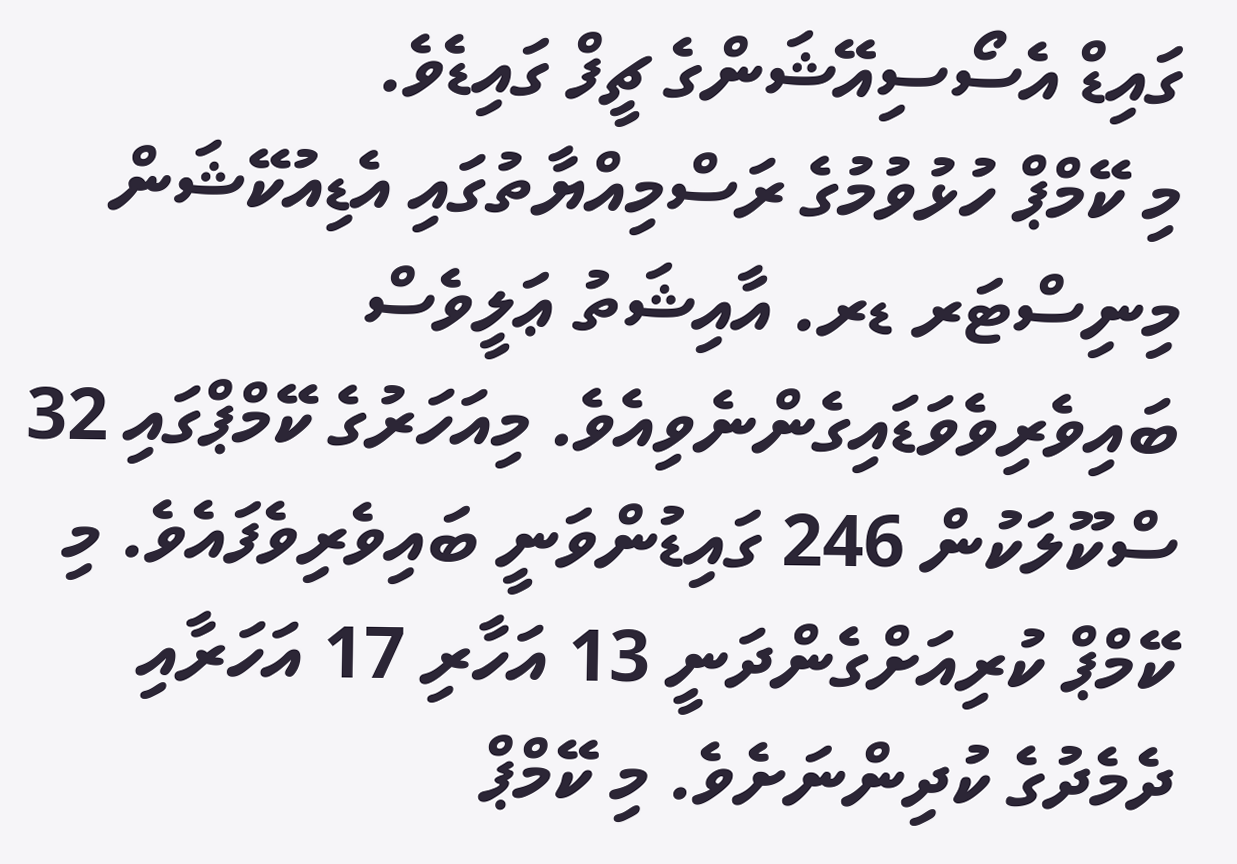ގައިޑް އެސޯސިއޭޝަންގެ ޗީފް ގައިޑެވެ.
މި ކޭމްޕް ހުޅުވުމުގެ ރަސްމިއްޔާތުގައި އެޑިއުކޭޝަން މިނިސްޓަރ ޑރ. އާއިޝަތު ޢަލީވެސް ބައިވެރިވެވަޑައިގެންނެވިއެވެ. މިއަހަރުގެ ކޭމްޕްގައި 32 ސްކޫލަކުން 246 ގައިޑުންވަނީ ބައިވެރިވެފައެވެ. މި ކޭމްޕް ކުރިއަށްގެންދަނީ 13 އަހާރި 17 އަހަރާއި ދެމެދުގެ ކުދިންނަށެވެ. މި ކޭމްޕް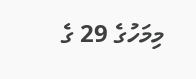މިމަހުގެ 29 ގެ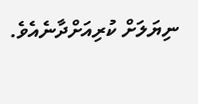ނިޔަލަށް ކުރިއަށްދާނެއެވެ.